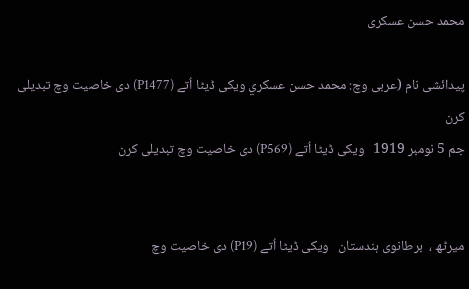محمد حسن عسکری

پیدائشی نام (عربی وچ: محمد حسن عسكري ویکی ڈیٹا اُتے (P1477) دی خاصیت وچ تبدیلی کرن
جم 5 نومبر 1919   ویکی ڈیٹا اُتے (P569) دی خاصیت وچ تبدیلی کرن


میرٹھ ،  برطانوی ہندستان   ویکی ڈیٹا اُتے (P19) دی خاصیت وچ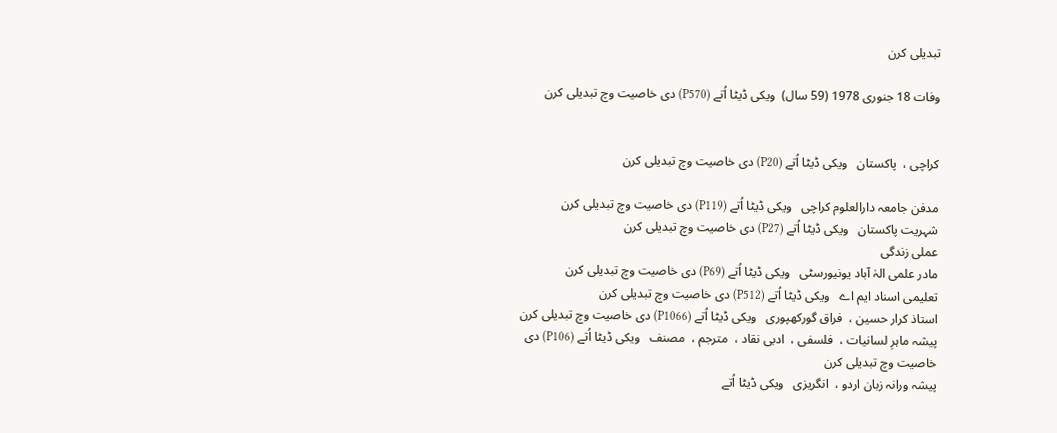تبدیلی کرن

وفات 18 جنوری 1978 (59 سال)  ویکی ڈیٹا اُتے (P570) دی خاصیت وچ تبدیلی کرن


کراچی ،  پاکستان   ویکی ڈیٹا اُتے (P20) دی خاصیت وچ تبدیلی کرن

مدفن جامعہ دارالعلوم کراچی   ویکی ڈیٹا اُتے (P119) دی خاصیت وچ تبدیلی کرن
شہریت پاکستان   ویکی ڈیٹا اُتے (P27) دی خاصیت وچ تبدیلی کرن
عملی زندگی
مادر علمی الہٰ آباد یونیورسٹی   ویکی ڈیٹا اُتے (P69) دی خاصیت وچ تبدیلی کرن
تعلیمی اسناد ایم اے   ویکی ڈیٹا اُتے (P512) دی خاصیت وچ تبدیلی کرن
استاذ کرار حسین ،  فراق گورکھپوری   ویکی ڈیٹا اُتے (P1066) دی خاصیت وچ تبدیلی کرن
پیشہ ماہرِ لسانیات ،  فلسفی ،  ادبی نقاد ،  مترجم ،  مصنف   ویکی ڈیٹا اُتے (P106) دی خاصیت وچ تبدیلی کرن
پیشہ ورانہ زبان اردو ،  انگریزی   ویکی ڈیٹا اُتے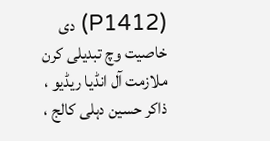(P1412) دی خاصیت وچ تبدیلی کرن
ملازمت آل انڈیا ریڈیو ،  ذاکر حسین دہلی کالج ،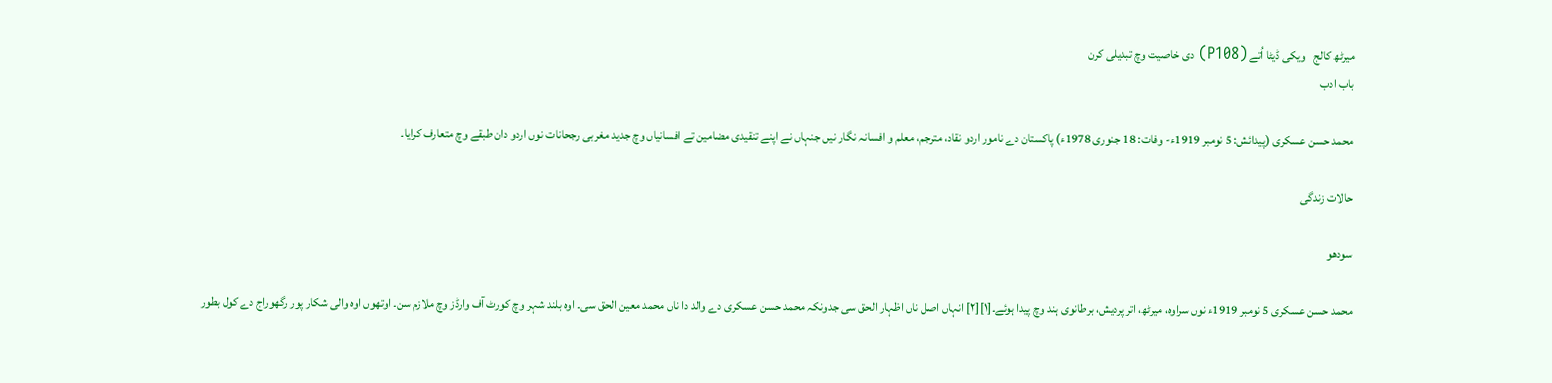میرٹھ کالج   ویکی ڈیٹا اُتے (P108) دی خاصیت وچ تبدیلی کرن
باب ادب

محمد حسن عسکری (پیدائش: 5 نومبر 1919ء- وفات: 18 جنوری 1978ء) پاکستان دے نامور اردو نقاد، مترجم، معلم و افسانہ نگار نیں جنہاں نے اپنے تنقیدی مضامین تے افسانیاں وچ جدید مغربی رجحانات نوں اردو دان طبقے وچ متعارف کرایا۔

حالات زندگی

سودھو

محمد حسن عسکری 5 نومبر 1919ء نوں سراوہ، میرٹھ، اتر پردیش، برطانوی ہند وچ پیدا ہوئے۔[۱][۲] انہاں اصل ناں اظہار الحق سی جدونکہ محمد حسن عسکری دے والد دا ناں محمد معین الحق سی۔ اوہ بلند شہر وچ کورٹ آف وارڈز وچ ملازم سن۔ اوتھوں اوہ والی شکار پور رگھوراج دے کول بطور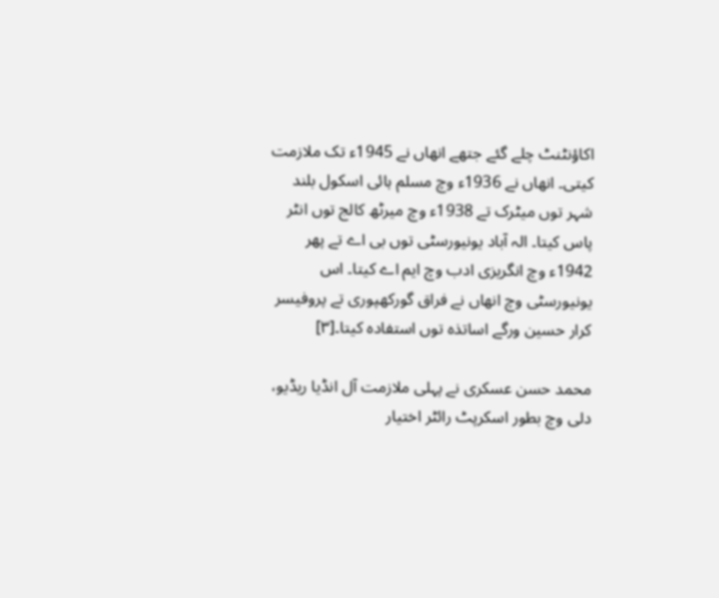اکاؤنٹنٹ چلے گئے جتھے انھاں نے 1945ء تک ملازمت کیتی۔ انھاں نے 1936ء وچ مسلم ہائی اسکول بلند شہر توں میٹرک تے 1938ء وچ میرٹھ کالج توں انٹر پاس کیتا۔ الہ آباد یونیورسٹی توں بی اے تے پھر 1942ء وچ انگریزی ادب وچ ایم اے کیتا۔ اس یونیورسٹی وچ انھاں نے فراق گورکھپوری تے پروفیسر کرار حسین ورگے اساتذہ توں استفادہ کیتا۔[۳]

محمد حسن عسکری نے پہلی ملازمت آل انڈیا ریڈیو، دلی وچ بطور اسکرپٹ رائٹر اختیار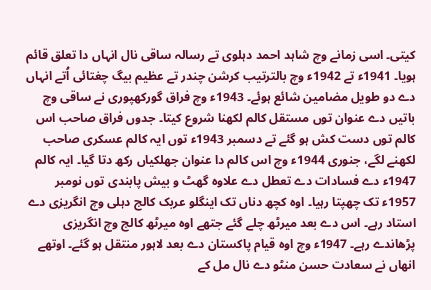کیتی۔ اسی زمانے وچ شاہد احمد دہلوی تے رسالہ ساقی نال انہاں دا تعلق قائم ہویا۔ 1941ء تے 1942ء وچ بالترتیب کرشن چندر تے عظیم بیگ چغتائی اُتے انہاں دے دو طویل مضامین شائع ہوئے۔ 1943ء وچ فراق گورکھپوری نے ساقی وچ باتیں دے عنوان توں مستقل کالم لکھنا شروع کیتا۔ جدوں فراق صاحب اس کالم توں دست کش ہو گئے تے دسمبر 1943ء توں ایہ کالم عسکری صاحب لکھنے لگے، جنوری 1944ء وچ اس کالم دا عنوان جھلکیاں رکھ دتا گیا۔ ایہ کالم 1947ء دے فسادات دے تعطل دے علاوہ گھٹ و بیش پابندی توں نومبر 1957ء تک چھپتا رہیا۔ اوہ کچھ دناں تک اینگلو عربک کالج دہلی وچ انگریزی دے استاد رہے۔ اس دے بعد میرٹھ چلے گئے جتھے اوہ میرٹھ کالج وچ انگریزی پڑھاندے رہے۔ 1947ء وچ اوہ قیام پاکستان دے بعد لاہور منتقل ہو گئے۔ اوتھے انھاں نے سعادت حسن منٹو دے نال مل کے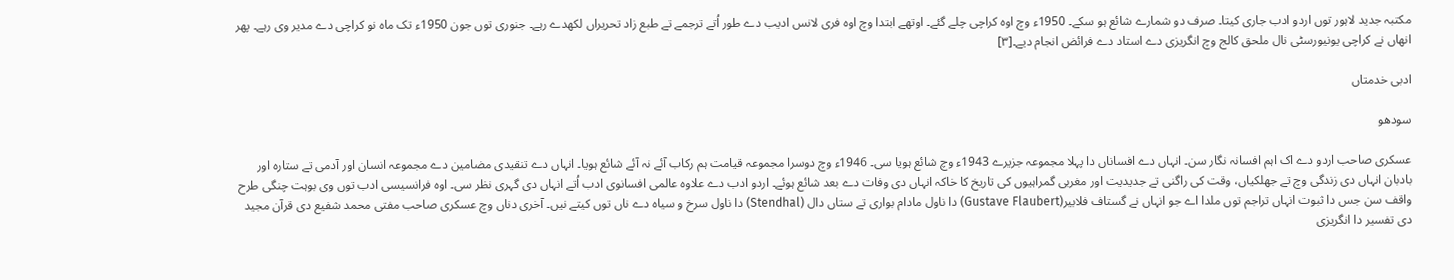مکتبہ جدید لاہور توں اردو ادب جاری کیتا۔ صرف دو شمارے شائع ہو سکے۔ 1950ء وچ اوہ کراچی چلے گئے۔ اوتھے ابتدا وچ اوہ فری لانس ادیب دے طور اُتے ترجمے تے طبع زاد تحریراں لکھدے رہے۔ جنوری توں جون 1950ء تک ماہ نو کراچی دے مدیر وی رہے۔ پھر انھاں نے کراچی یونیورسٹی نال ملحق کالج وچ انگریزی دے استاد دے فرائض انجام دیے۔[۳]

ادبی خدمتاں

سودھو

عسکری صاحب اردو دے اک اہم افسانہ نگار سن۔ انہاں دے افساناں دا پہلا مجموعہ جزیرے 1943ء وچ شائع ہویا سی۔ 1946ء وچ دوسرا مجموعہ قیامت ہم رکاب آئے نہ آئے شائع ہویا۔ انہاں دے تنقیدی مضامین دے مجموعہ انسان اور آدمی تے ستارہ اور بادبان انہاں دی زندگی وچ تے جھلکیاں، وقت کی راگنی تے جدیدیت اور مغربی گمراہیوں کی تاریخ کا خاکہ انہاں دی وفات دے بعد شائع ہوئے۔ اردو ادب دے علاوہ عالمی افسانوی ادب اُتے انہاں دی گہری نظر سی۔ اوہ فرانسیسی ادب توں وی بوہت چنگی طرح واقف سن جس دا ثبوت انہاں تراجم توں ملدا اے جو انہاں نے گستاف فلابیر(Gustave Flaubert) دا ناول مادام بواری تے ستاں دال (Stendhal) دا ناول سرخ و سیاہ دے ناں توں کیتے نیں۔ آخری دناں وچ عسکری صاحب مفتی محمد شفیع دی قرآن مجید دی تفسیر دا انگریزی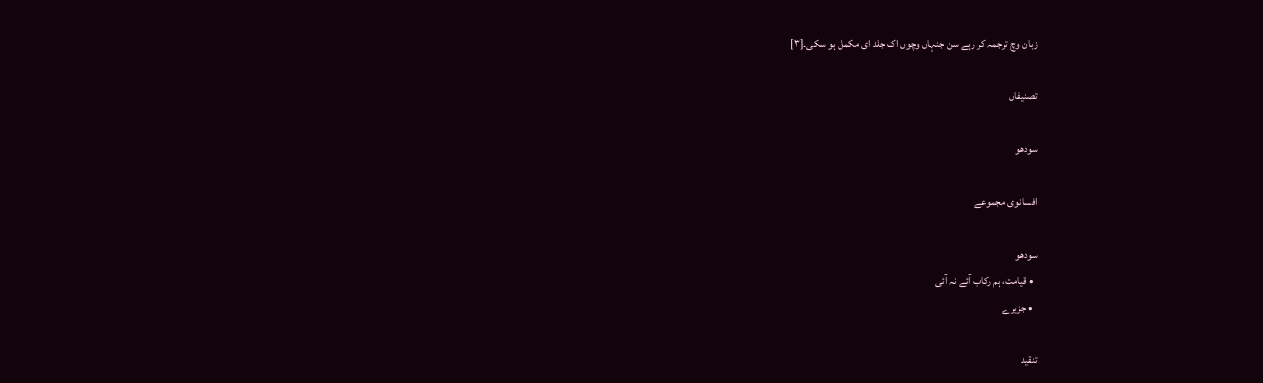زبان وچ ترجمہ کر رہے سن جنہاں وچوں اک جلد ای مکمل ہو سکی۔[۳]

تصنیفاں

سودھو

افسانوی مجموعے

سودھو
  • قیامت، ہم رکاب آئے نہ آئی
  • جزیرے

تنقید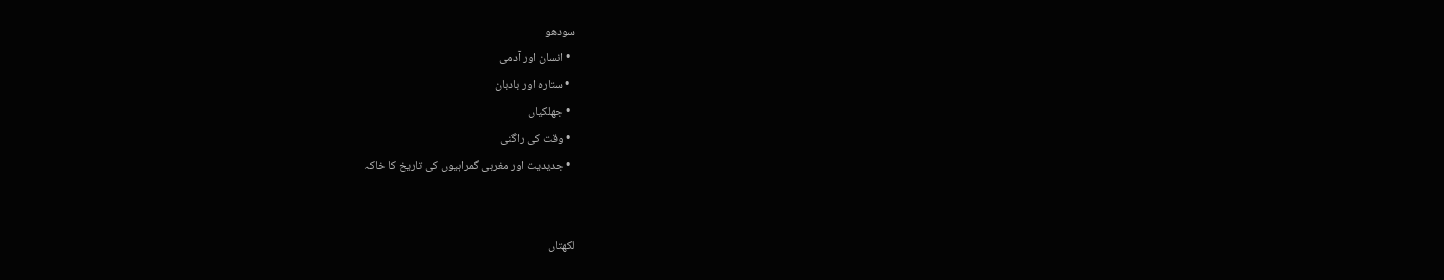سودھو
  • انسان اور آدمی
  • ستارہ اور بادبان
  • جھلکیاں
  • وقت کی راگنی
  • جدیدیت اور مغربی گمراہیوں کی تاریخ کا خاکہ


لکھتاں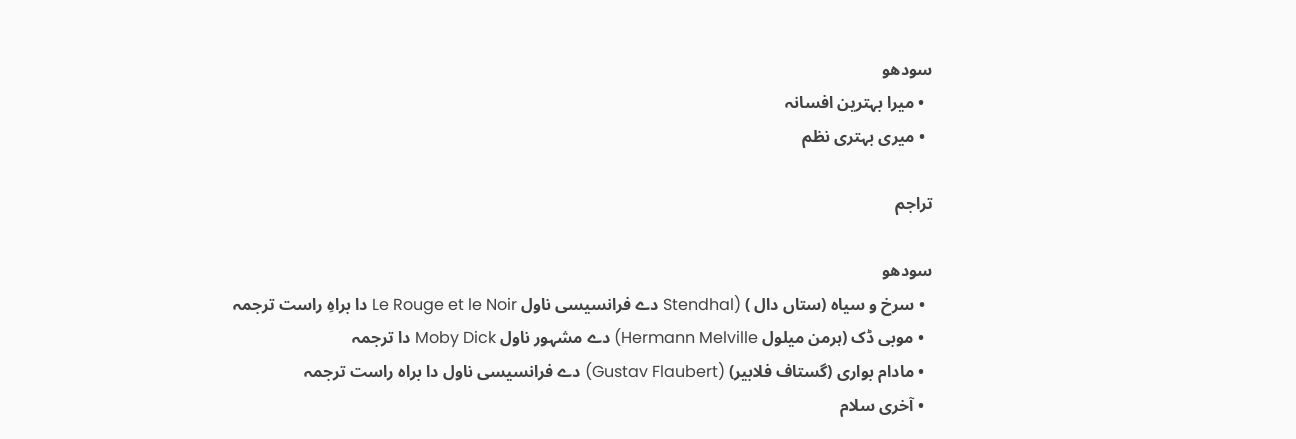سودھو
  • میرا بہترین افسانہ
  • میری بہتری نظم

تراجم

سودھو
  • سرخ و سیاہ (ستاں دال ) (Stendhal دے فرانسیسی ناول Le Rouge et le Noir دا براہِ راست ترجمہ
  • موبی ڈک (ہرمن میلول Hermann Melville) دے مشہور ناول Moby Dick دا ترجمہ
  • مادام بواری (گستاف فلابیر) (Gustav Flaubert) دے فرانسیسی ناول دا براہ راست ترجمہ
  • آخری سلام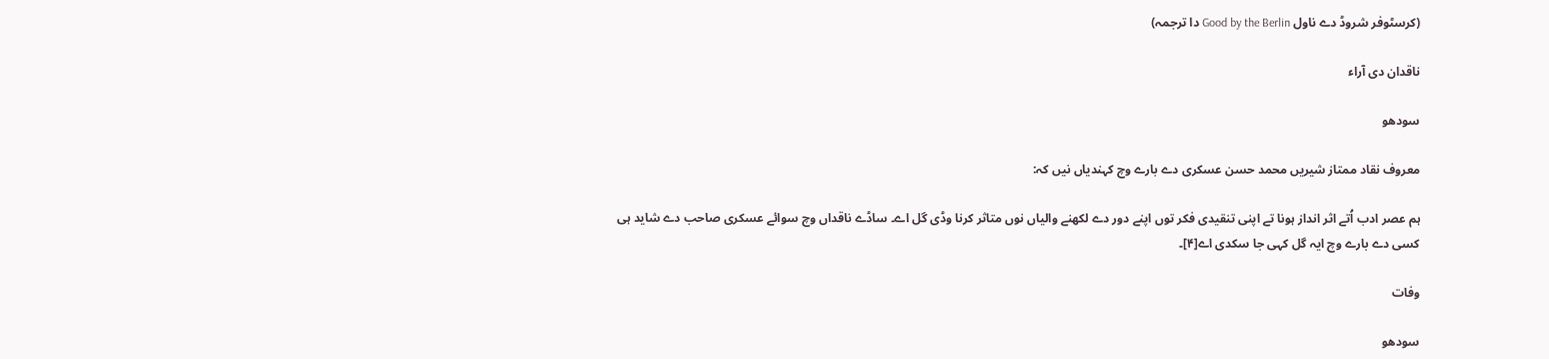(کرسٹوفر شروڈ دے ناول Good by the Berlin دا ترجمہ)

ناقدان دی آراء

سودھو

معروف نقاد ممتاز شیریں محمد حسن عسکری دے بارے وچ کہندیاں نیں کہ:

ہم عصر ادب اُتے اثر انداز ہونا تے اپنی تنقیدی فکر توں اپنے دور دے لکھنے والیاں نوں متاثر کرنا وڈی گل اے۔ ساڈے ناقداں وچ سوائے عسکری صاحب دے شاید ہی کسی دے بارے وچ ایہ گل کہی جا سکدی اے[۴]۔

وفات

سودھو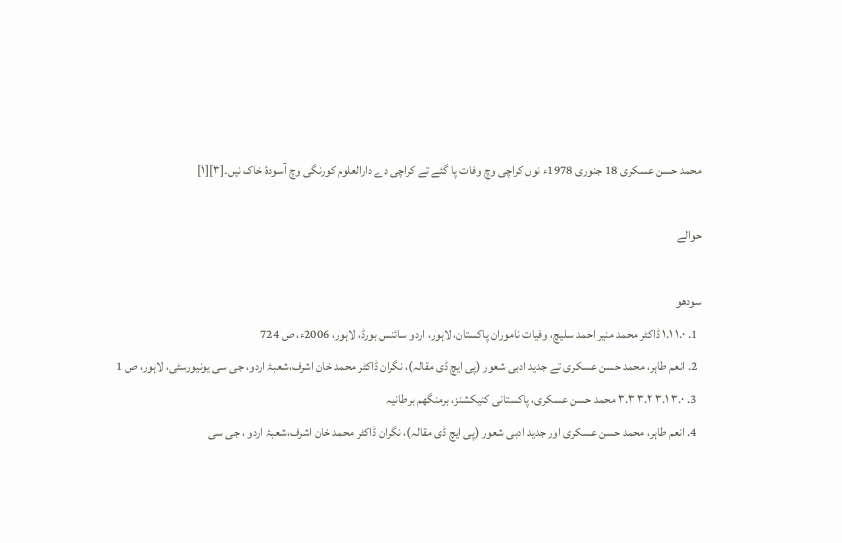محمد حسن عسکری 18 جنوری 1978ء نوں کراچی وچ وفات پا گئے تے کراچی دے دارالعلوم کورنگی وچ آسودۂ خاک نیں۔[۳][۱]

حوالے

سودھو
  1. ۱.۰ ۱.۱ ڈاکٹر محمد منیر احمد سلیچ، وفیات ناموران پاکستان، لاہور، اردو سائنس بورڈ، لاہور، 2006ء، ص 724
  2. انعم طاہر، محمد حسن عسکری تے جدید ادبی شعور (پی ایچ ڈی مقالہ)، نگران ڈاکٹر محمد خان اشرف،شعبۂ اردو، جی سی یونیورسٹی، لاہور، ص 1
  3. ۳.۰ ۳.۱ ۳.۲ ۳.۳ محمد حسن عسکری، پاکستانی کنیکشنز، برمنگھم برطانیہ
  4. انعم طاہر، محمد حسن عسکری اور جدید ادبی شعور (پی ایچ ڈی مقالہ)، نگران ڈاکٹر محمد خان اشرف،شعبۂ اردو ، جی سی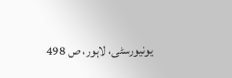یونیورسٹی، لاہور، ص 498